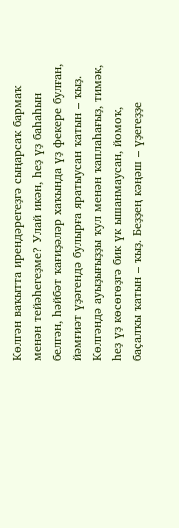Көлгән ваҡытта ирендәрегеҙгә сыңарсаҡ бармаҡ менән тейәһегеҙме? Улай икән, һеҙ үҙ баһаһын белгән, һәйбәт ҡағиҙәләр хаҡында үҙ фекере булған, йәмғиәт үҙәгендә булырға яратыусан ҡатын – ҡыҙ.
Көлгәндә ауыҙығыҙҙы ҡул менән ҡаплаһағыҙ, тимәк, һеҙ үҙ көсөгөҙгә бик үк ышанмаусан, йомоҡ, баҫалҡы ҡатын – ҡыҙ. Беҙҙең кәңәш – үҙегеҙҙе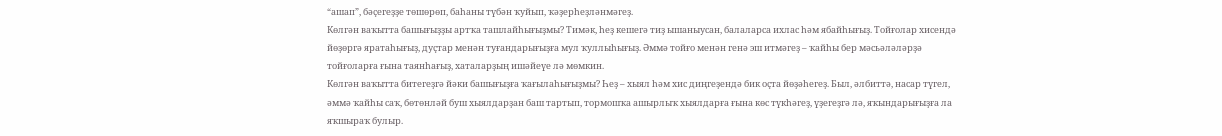“ашап”, бәҫегеҙҙе төшөрөп, баһаны түбән ҡуйып, ҡәҙерһеҙләнмәгеҙ.
Көлгән ваҡытта башығыҙҙы артҡа ташлайһығыҙмы? Тимәк, һеҙ кешегә тиҙ ышаныусан, балаларса ихлас һәм ябайһығыҙ. Тойғолар хисендә йөҙөргә яратаһығыҙ, дуҫтар менән туғандарығыҙға мул ҡуллыһығыҙ. Әммә тойғо менән генә эш итмәгеҙ – ҡайһы бер мәсьәләләрҙә тойғоларға ғына таянһағыҙ, хаталарҙың ишәйеүе лә мөмкин.
Көлгән ваҡытта битегеҙгә йәки башығыҙға ҡағылаһығыҙмы? Һеҙ – хыял һәм хис диңгеҙендә бик оҫта йөҙәһегеҙ. Был, әлбиттә, насар түгел, әммә ҡайһы саҡ, бөтөнләй буш хыялдарҙан баш тартып, тормошҡа ашырлыҡ хыялдарға ғына көс түкһәгеҙ, үҙегеҙгә лә, яҡындарығыҙға ла яҡшыраҡ булыр.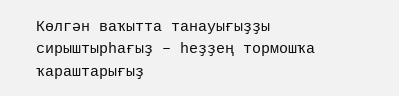Көлгән ваҡытта танауығыҙҙы сирыштырһағыҙ – һеҙҙең тормошҡа ҡараштарығыҙ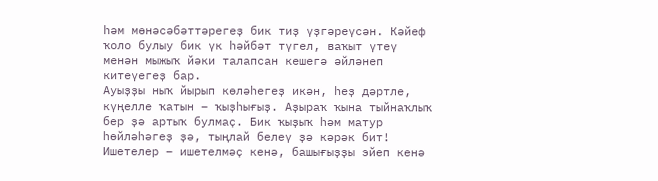һәм мөнәсәбәттәрегеҙ бик тиҙ үҙгәреүсән. Кәйеф ҡоло булыу бик үк һәйбәт түгел, ваҡыт үтеү менән мыжыҡ йәки талапсан кешегә әйләнеп китеүегеҙ бар.
Ауыҙҙы ныҡ йырып көләһегеҙ икән, һеҙ дәртле, күңелле ҡатын – ҡыҙһығыҙ. Аҙыраҡ ҡына тыйнаҡлыҡ бер ҙә артыҡ булмаҫ. Бик ҡыҙыҡ һәм матур һөйләһәгеҙ ҙә, тыңлай белеү ҙә кәрәк бит!
Ишетелер – ишетелмәҫ кенә, башығыҙҙы эйеп кенә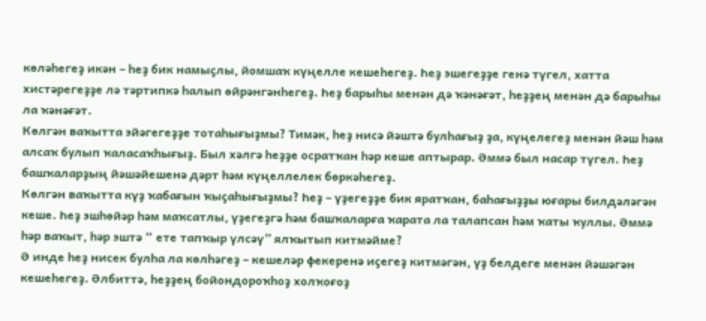көләһегеҙ икән – һеҙ бик намыҫлы, йомшаҡ күңелле кешеһегеҙ. Һеҙ эшегеҙҙе генә түгел, хатта хистәрегеҙҙе лә тәртипкә һалып өйрәнгәнһегеҙ. Һеҙ барыһы менән дә ҡәнәғәт, һеҙҙең менән дә барыһы ла ҡәнәғәт.
Көлгән ваҡытта эйәгегеҙҙе тотаһығыҙмы? Тимәк, һеҙ нисә йәштә булһағыҙ ҙа, күңелегеҙ менән йәш һәм алсаҡ булып ҡаласаҡһығыҙ. Был хәлгә һеҙҙе осратҡан һәр кеше аптырар. Әммә был насар түгел. Һеҙ башҡаларҙың йәшәйешенә дәрт һәм күңеллелек бөркәһегеҙ.
Көлгән ваҡытта күҙ ҡабағын ҡыҫаһығыҙмы? Һеҙ – үҙегеҙҙе бик яратҡан, баһағыҙҙы юғары билдәләгән кеше. Һеҙ эшһөйәр һәм маҡсатлы, үҙегеҙгә һәм башҡаларға ҡарата ла талапсан һәм ҡаты ҡуллы. Әммә һәр ваҡыт, һәр эштә “ ете тапҡыр үлсәү” ялҡытып китмәйме?
Ә инде һеҙ нисек булһа ла көлһәгеҙ – кешеләр фекеренә иҫегеҙ китмәгән, үҙ белдеге менән йәшәгән кешеһегеҙ. Әлбиттә, һеҙҙең бойондороҡһоҙ холҡоғоҙ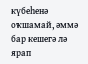күбеһенә оҡшамай, әммә бар кешегә лә ярап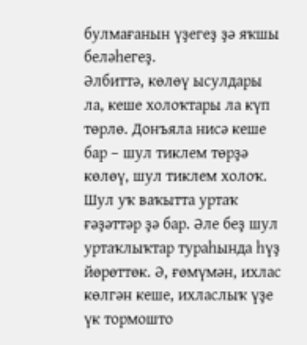булмағанын үҙегеҙ ҙә яҡшы беләһегеҙ.
Әлбиттә, көлөү ысулдары ла, кеше холоҡтары ла күп төрлө. Донъяла нисә кеше бар – шул тиклем төрҙә көлөү, шул тиклем холоҡ. Шул уҡ ваҡытта уртаҡ ғәҙәттәр ҙә бар. Әле беҙ шул уртаҡлыҡтар тураһында һүҙ йөрөттөк. Ә, ғөмүмән, ихлас көлгән кеше, ихласлыҡ үҙе үк тормошто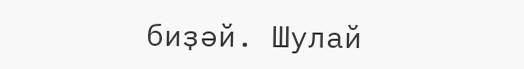биҙәй. Шулай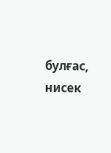булғас, нисек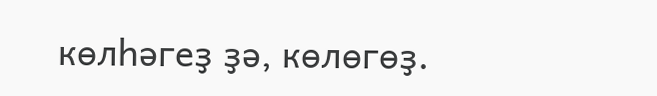көлһәгеҙ ҙә, көлөгөҙ.